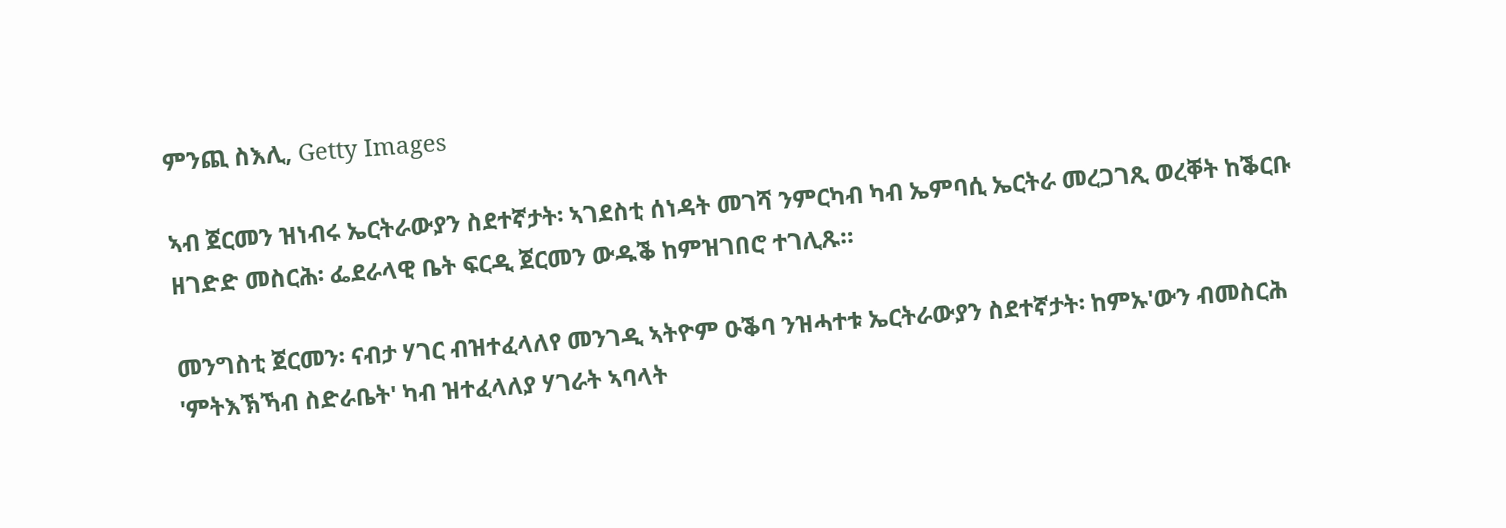ምንጪ ስእሊ, Getty Images

ኣብ ጀርመን ዝነብሩ ኤርትራውያን ስደተኛታት፡ ኣገደስቲ ሰነዳት መገሻ ንምርካብ ካብ ኤምባሲ ኤርትራ መረጋገጺ ወረቐት ከቕርቡ ዘገድድ መስርሕ፡ ፌደራላዊ ቤት ፍርዲ ጀርመን ውዱቕ ከምዝገበሮ ተገሊጹ።

መንግስቲ ጀርመን፡ ናብታ ሃገር ብዝተፈላለየ መንገዲ ኣትዮም ዑቕባ ንዝሓተቱ ኤርትራውያን ስደተኛታት፡ ከምኡ'ውን ብመስርሕ 'ምትእኽኻብ ስድራቤት' ካብ ዝተፈላለያ ሃገራት ኣባላት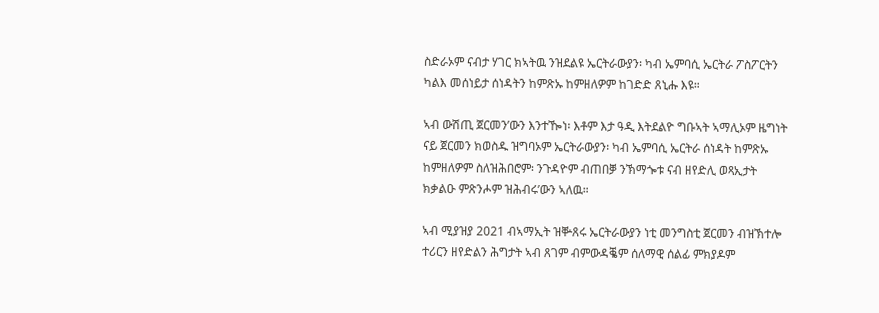ስድራኦም ናብታ ሃገር ክኣትዉ ንዝደልዩ ኤርትራውያን፡ ካብ ኤምባሲ ኤርትራ ፖስፖርትን ካልእ መሰነይታ ሰነዳትን ከምጽኡ ከምዘለዎም ከገድድ ጸኒሑ እዩ።

ኣብ ውሽጢ ጀርመን’ውን እንተዀነ፡ እቶም እታ ዓዲ እትደልዮ ግቡኣት ኣማሊኦም ዜግነት ናይ ጀርመን ክወስዱ ዝግባኦም ኤርትራውያን፡ ካብ ኤምባሲ ኤርትራ ሰነዳት ከምጽኡ ከምዘለዎም ስለዝሕበሮም፡ ንጉዳዮም ብጠበቓ ንኽማጐቱ ናብ ዘየድሊ ወጻኢታት ክቃልዑ ምጽንሖም ዝሕብሩ’ውን ኣለዉ።

ኣብ ሚያዝያ 2021 ብኣማኢት ዝቝጸሩ ኤርትራውያን ነቲ መንግስቲ ጀርመን ብዝኽተሎ ተሪርን ዘየድልን ሕግታት ኣብ ጸገም ብምውዳቘም ሰለማዊ ሰልፊ ምክያዶም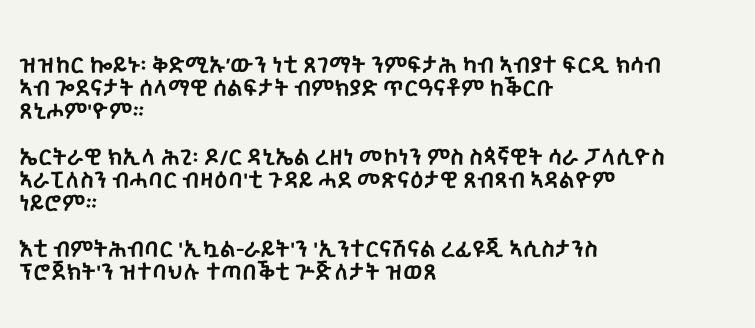ዝዝከር ኰይኑ፡ ቅድሚኡ’ውን ነቲ ጸገማት ንምፍታሕ ካብ ኣብያተ ፍርዲ ክሳብ ኣብ ጐደናታት ሰላማዊ ሰልፍታት ብምክያድ ጥርዓናቶም ከቕርቡ ጸኒሖም'ዮም።

ኤርትራዊ ክኢላ ሕጊ፡ ዶ/ር ዳኒኤል ረዘነ መኮነን ምስ ስጳኛዊት ሳራ ፓላሲዮስ ኣራፒለስን ብሓባር ብዛዕባ'ቲ ጉዳይ ሓደ መጽናዕታዊ ጸብጻብ ኣዳልዮም ነይሮም።

እቲ ብምትሕብባር 'ኢኳል-ራይት'ን 'ኢንተርናሽናል ረፊዩጂ ኣሲስታንስ ፕሮጀክት'ን ዝተባህሉ ተጣበቕቲ ጕጅለታት ዝወጸ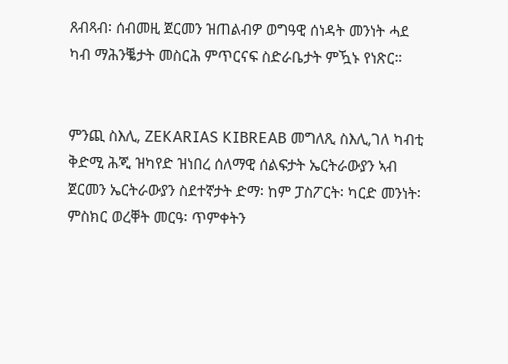ጸብጻብ፡ ሰብመዚ ጀርመን ዝጠልብዎ ወግዓዊ ሰነዳት መንነት ሓደ ካብ ማሕንቘታት መስርሕ ምጥርናፍ ስድራቤታት ምዃኑ የነጽር።


ምንጪ ስእሊ, ZEKARIAS KIBREAB መግለጺ ስእሊ,ገለ ካብቲ ቅድሚ ሕጂ ዝካየድ ዝነበረ ሰለማዊ ሰልፍታት ኤርትራውያን ኣብ ጀርመን ኤርትራውያን ስደተኛታት ድማ፡ ከም ፓስፖርት፡ ካርድ መንነት፡ ምስክር ወረቐት መርዓ፡ ጥምቀትን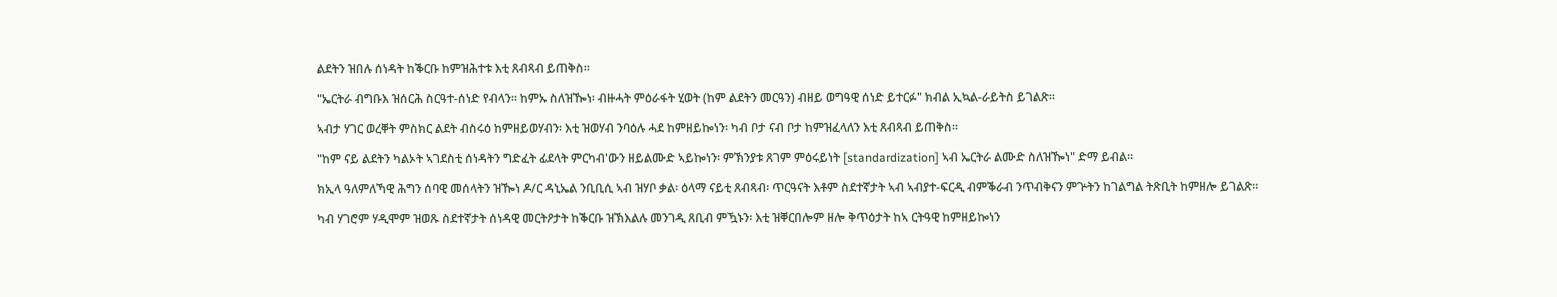ልደትን ዝበሉ ሰነዳት ከቕርቡ ከምዝሕተቱ እቲ ጸብጻብ ይጠቅስ።

"ኤርትራ ብግቡእ ዝሰርሕ ስርዓተ-ሰነድ የብላን። ከምኡ ስለዝዀነ፡ ብዙሓት ምዕራፋት ሂወት (ከም ልደትን መርዓን) ብዘይ ወግዓዊ ሰነድ ይተርፉ" ክብል ኢኳል-ራይትስ ይገልጽ።

ኣብታ ሃገር ወረቐት ምስክር ልደት ብስሩዕ ከምዘይወሃብን፡ እቲ ዝወሃብ ንባዕሉ ሓደ ከምዘይኰነን፡ ካብ ቦታ ናብ ቦታ ከምዝፈላለን እቲ ጸብጻብ ይጠቅስ።

"ከም ናይ ልደትን ካልኦት ኣገደስቲ ሰነዳትን ግድፈት ፊደላት ምርካብ'ውን ዘይልሙድ ኣይኰነን፡ ምኽንያቱ ጸገም ምዕሩይነት [standardization] ኣብ ኤርትራ ልሙድ ስለዝዀነ" ድማ ይብል።

ክኢላ ዓለምለኻዊ ሕግን ሰባዊ መሰላትን ዝዀነ ዶ/ር ዳኒኤል ንቢቢሲ ኣብ ዝሃቦ ቃል፡ ዕላማ ናይቲ ጸብጻብ፡ ጥርዓናት እቶም ስደተኛታት ኣብ ኣብያተ-ፍርዲ ብምቕራብ ንጥብቅናን ምጕትን ከገልግል ትጽቢት ከምዘሎ ይገልጽ።

ካብ ሃገሮም ሃዲሞም ዝወጹ ስደተኛታት ሰነዳዊ መርትዖታት ከቕርቡ ዝኽእልሉ መንገዲ ጸቢብ ምዃኑን፡ እቲ ዝቐርበሎም ዘሎ ቅጥዕታት ከኣ ርትዓዊ ከምዘይኰነን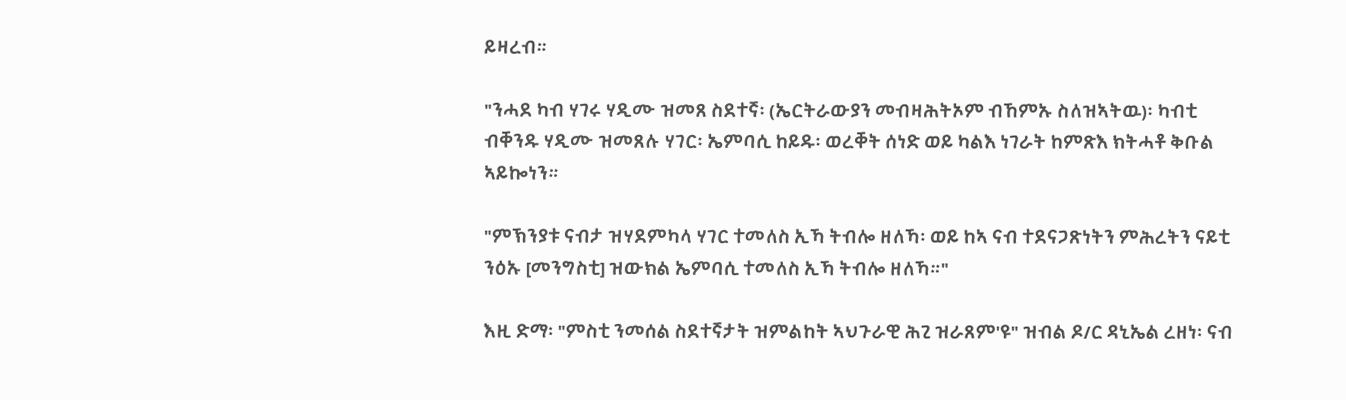ይዛረብ።

"ንሓደ ካብ ሃገሩ ሃዲሙ ዝመጸ ስደተኛ፡ (ኤርትራውያን መብዛሕትኦም ብኸምኡ ስለዝኣትዉ)፡ ካብቲ ብቐንዱ ሃዲሙ ዝመጸሉ ሃገር፡ ኤምባሲ ከይዱ፡ ወረቐት ሰነድ ወይ ካልእ ነገራት ከምጽእ ክትሓቶ ቅቡል ኣይኰነን።

"ምኽንያቱ ናብታ ዝሃደምካላ ሃገር ተመለስ ኢኻ ትብሎ ዘለኻ፡ ወይ ከኣ ናብ ተደናጋጽነትን ምሕረትን ናይቲ ንዕኡ [መንግስቲ] ዝውክል ኤምባሲ ተመለስ ኢኻ ትብሎ ዘለኻ።"

እዚ ድማ፡ "ምስቲ ንመሰል ስደተኛታት ዝምልከት ኣህጉራዊ ሕጊ ዝራጸም'ዩ" ዝብል ዶ/ር ዳኒኤል ረዘነ፡ ናብ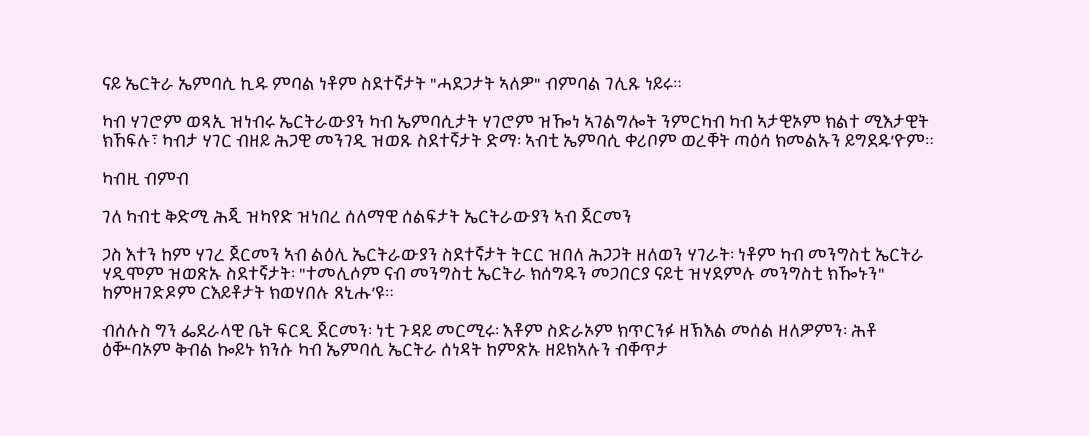ናይ ኤርትራ ኤምባሲ ኪዱ ምባል ነቶም ስደተኛታት "ሓደጋታት ኣለዎ" ብምባል ገሊጹ ነይሩ።

ካብ ሃገሮም ወጻኢ ዝነብሩ ኤርትራውያን ካብ ኤምባሲታት ሃገሮም ዝዀነ ኣገልግሎት ንምርካብ ካብ ኣታዊኦም ክልተ ሚእታዊት ክኸፍሉ፣ ካብታ ሃገር ብዘይ ሕጋዊ መንገዲ ዝወጹ ስደተኛታት ድማ፡ ኣብቲ ኤምባሲ ቀሪቦም ወረቐት ጣዕሳ ክመልኡን ይግደዱ’ዮም።

ካብዚ ብምብ

ገለ ካብቲ ቅድሚ ሕጂ ዝካየድ ዝነበረ ሰለማዊ ሰልፍታት ኤርትራውያን ኣብ ጀርመን

ጋስ እተን ከም ሃገረ ጀርመን ኣብ ልዕሊ ኤርትራውያን ስደተኛታት ትርር ዝበለ ሕጋጋት ዘለወን ሃገራት፡ ነቶም ካብ መንግስቲ ኤርትራ ሃዲሞም ዝወጽኡ ስደተኛታት፡ "ተመሊሶም ናብ መንግስቲ ኤርትራ ክሰግዱን መጋበርያ ናይቲ ዝሃደምሉ መንግስቲ ክዀኑን" ከምዘገድዶም ርእይቶታት ክወሃበሉ ጸኒሑ’ዩ።

ብሰሉስ ግን ፌደራላዊ ቤት ፍርዲ ጀርመን፡ ነቲ ጉዳይ መርሚሩ፡ እቶም ስድራኦም ክጥርንፉ ዘኽእል መሰል ዘለዎምን፡ ሕቶ ዕቝባኦም ቅብል ኰይኑ ክንሱ ካብ ኤምባሲ ኤርትራ ሰነዳት ከምጽኡ ዘይክኣሉን ብቐጥታ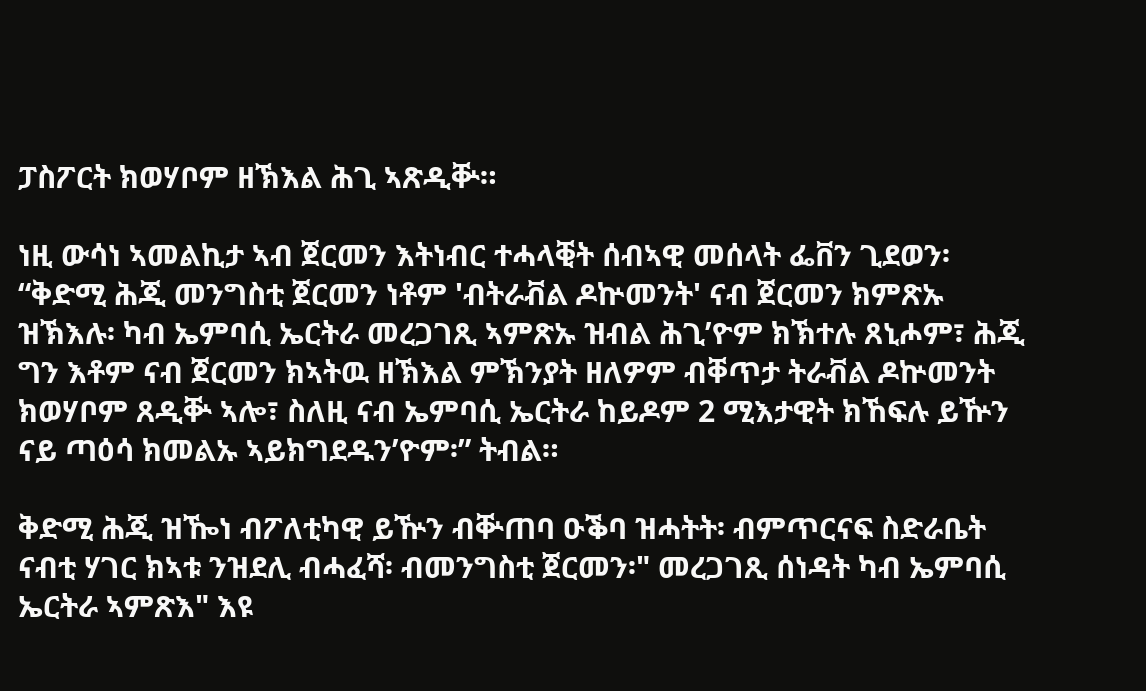ፓስፖርት ክወሃቦም ዘኽእል ሕጊ ኣጽዲቝ።

ነዚ ውሳነ ኣመልኪታ ኣብ ጀርመን እትነብር ተሓላቒት ሰብኣዊ መሰላት ፌቨን ጊደወን፡ “ቅድሚ ሕጂ መንግስቲ ጀርመን ነቶም 'ብትራቭል ዶኵመንት' ናብ ጀርመን ክምጽኡ ዝኽእሉ፡ ካብ ኤምባሲ ኤርትራ መረጋገጺ ኣምጽኡ ዝብል ሕጊ’ዮም ክኽተሉ ጸኒሖም፣ ሕጂ ግን እቶም ናብ ጀርመን ክኣትዉ ዘኽእል ምኽንያት ዘለዎም ብቐጥታ ትራቭል ዶኵመንት ክወሃቦም ጸዲቝ ኣሎ፣ ስለዚ ናብ ኤምባሲ ኤርትራ ከይዶም 2 ሚእታዊት ክኸፍሉ ይዅን ናይ ጣዕሳ ክመልኡ ኣይክግደዱን’ዮም፡” ትብል።

ቅድሚ ሕጂ ዝዀነ ብፖለቲካዊ ይዅን ብቝጠባ ዑቕባ ዝሓትት፡ ብምጥርናፍ ስድራቤት ናብቲ ሃገር ክኣቱ ንዝደሊ ብሓፈሻ፡ ብመንግስቲ ጀርመን፡" መረጋገጺ ሰነዳት ካብ ኤምባሲ ኤርትራ ኣምጽእ" እዩ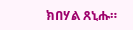ክበሃል ጸኒሑ።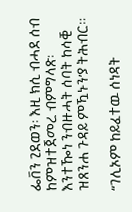ፌቨን ጊደወን፡ እዚ ክሲ ብሓደ ሰብ ከምዝተጀመረ ብምግላጽ፡ እንተዀነ ንብዙሓት ሰባት ከሳቒ ዝጸንሐ ጉዳይ ምዃኑን’ያ ትሕብር።

“ገሊኦም ከይፈተዉ ሰነዳት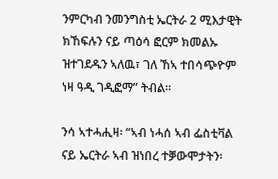ንምርካብ ንመንግስቲ ኤርትራ 2 ሚእታዊት ክኸፍሉን ናይ ጣዕሳ ፎርም ክመልኡ ዝተገደዱን ኣለዉ፣ ገለ ኸኣ ተበሳጭዮም ነዛ ዓዲ ገዲፎማ” ትብል።

ንሳ ኣተሓሒዛ፡ “ኣብ ነሓሰ ኣብ ፌስቲቫል ናይ ኤርትራ ኣብ ዝነበረ ተቓውሞታትን፡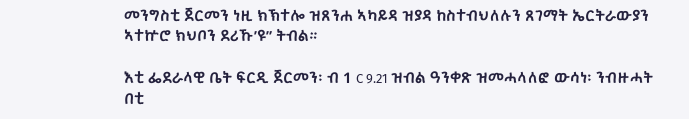መንግስቲ ጀርመን ነዚ ክኽተሎ ዝጸንሐ ኣካይዳ ዝያዳ ከስተብህለሉን ጸገማት ኤርትራውያን ኣተኵሮ ክህቦን ደሪኹ’ዩ” ትብል።

እቲ ፌደራላዊ ቤት ፍርዲ ጀርመን፡ ብ 1 C 9.21 ዝብል ዓንቀጽ ዝመሓላለፎ ውሳነ፡ ንብዙሓት በቲ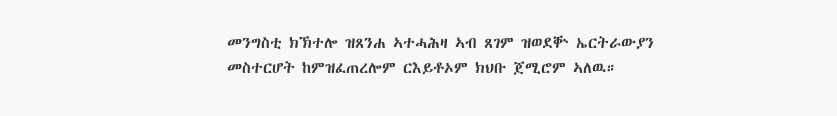መንግስቲ ክኽተሎ ዝጸንሐ ኣተሓሕዛ ኣብ ጸገም ዝወደቝ ኤርትራውያን መስተርሆት ከምዝፈጠረሎም ርእይቶኦም ክህቡ ጀሚሮም ኣለዉ።